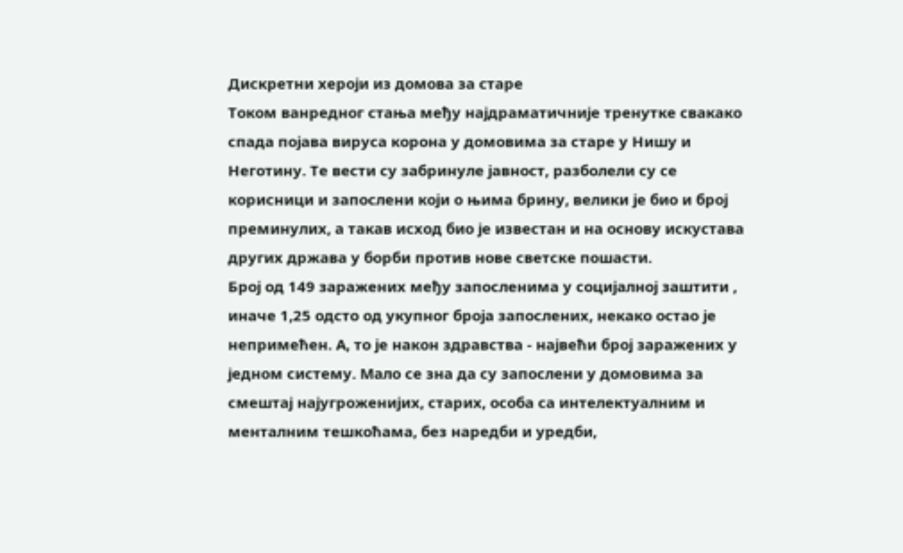Дискретни хероји из домова за старе
Током ванредног стања међу најдраматичније тренутке свакако спада појава вируса корона у домовима за старе у Нишу и Неготину. Те вести су забринуле јавност, разболели су се корисници и запослени који о њима брину, велики је био и број преминулих, а такав исход био је известан и на основу искустава других држава у борби против нове светске пошасти.
Број од 149 заражених међу запосленима у социјалној заштити , иначе 1,25 одсто од укупног броја запослених, некако остао је непримећен. А, то је након здравства - највећи број заражених у једном систему. Мало се зна да су запослени у домовима за смештај најугроженијих, старих, особа са интелектуалним и менталним тешкоћама, без наредби и уредби,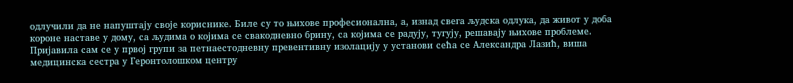одлучили да не напуштају своје кориснике. Биле су то њихове професионална, а, изнад свега људска одлука, да живот у доба короне наставе у дому, са људима о којима се свакодневно брину, са којима се радују, тугују, решавају њихове проблеме.
Пријавила сам се у првој групи за петнаестодневну превентивну изолацију у установи сећа се Александра Лазић, виша медицинска сестра у Геронтолошком центру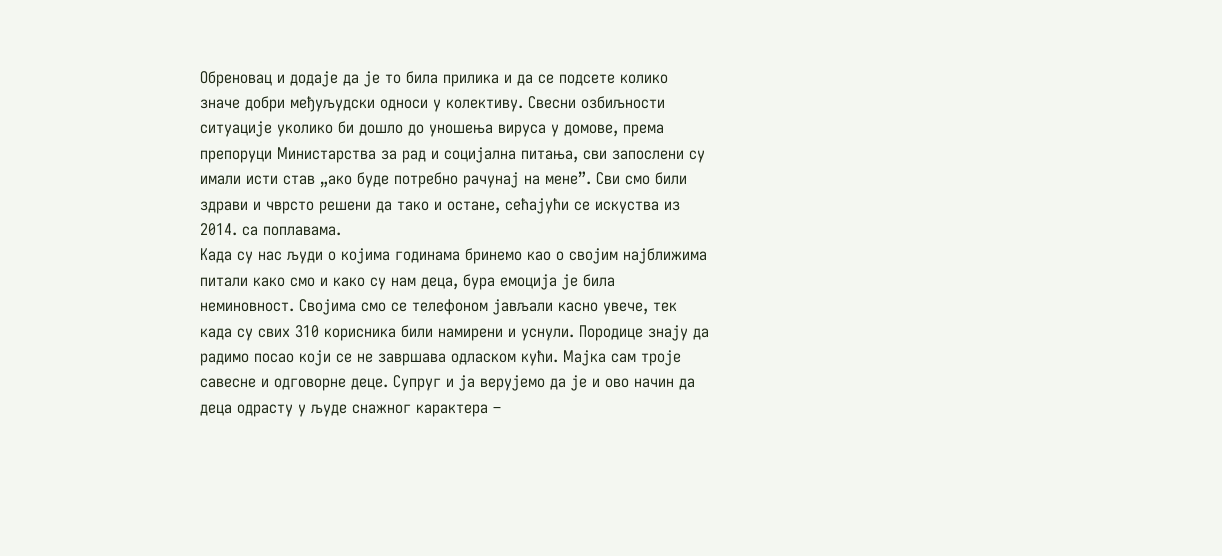Обреновац и додаје да је то била прилика и да се подсете колико значе добри међуљудски односи у колективу. Свесни озбиљности ситуације уколико би дошло до уношења вируса у домове, према препоруци Министарства за рад и социјална питања, сви запослени су имали исти став „ако буде потребно рачунај на мене”. Сви смо били здрави и чврсто решени да тако и остане, сећајући се искуства из 2014. са поплавама.
Када су нас људи о којима годинама бринемо као о својим најближима питали како смо и како су нам деца, бура емоција је била неминовност. Својима смо се телефоном јављали касно увече, тек када су свих 310 корисника били намирени и уснули. Породице знају да радимо посао који се не завршава одласком кући. Мајка сам троје савесне и одговорне деце. Супруг и ја верујемо да је и ово начин да деца одрасту у људе снажног карактера –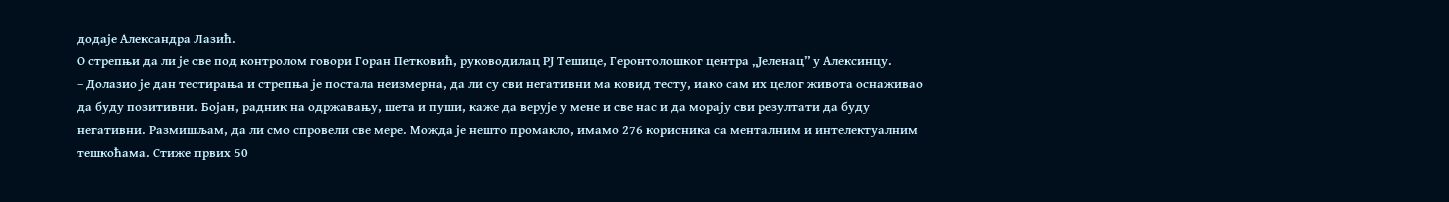додаје Александра Лазић.
О стрепњи да ли је све под контролом говори Горан Петковић, руководилац РЈ Тешице, Геронтолошког центра „Јеленац” у Алексинцу.
– Долазио је дан тестирања и стрепња је постала неизмерна, да ли су сви негативни ма ковид тесту, иако сам их целог живота оснаживао да буду позитивни. Бојан, радник на одржавању, шета и пуши, каже да верује у мене и све нас и да морају сви резултати да буду негативни. Размишљам, да ли смо спровели све мере. Можда је нешто промакло, имамо 276 корисника са менталним и интелектуалним тешкоћама. Стиже првих 50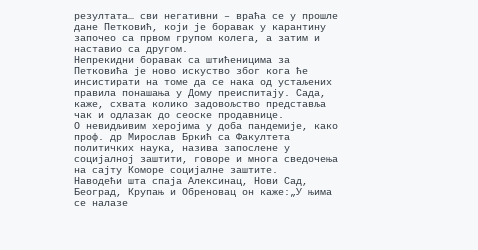резултата… сви негативни – враћа се у прошле дане Петковић, који је боравак у карантину започео са првом групом колега, а затим и наставио са другом.
Непрекидни боравак са штићеницима за Петковића је ново искуство због кога ће инсистирати на томе да се нака од устаљених правила понашања у Дому преиспитају. Сада, каже, схвата колико задовољство представља чак и одлазак до сеоске продавнице.
О невидљивим херојима у доба пандемије, како проф. др Мирослав Бркић са Факултета политичких наука, назива запослене у социјалној заштити, говоре и многа сведочења на сајту Коморе социјалне заштите.
Наводећи шта спаја Алексинац, Нови Сад, Београд, Крупањ и Обреновац он каже:„У њима се налазе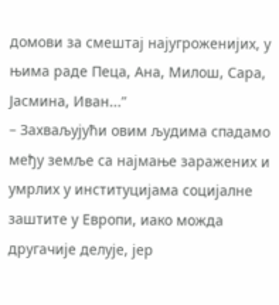домови за смештај најугроженијих, у њима раде Пеца, Ана, Милош, Сара, Јасмина, Иван...”
– Захваљујући овим људима спадамо међу земље са најмање заражених и умрлих у институцијама социјалне заштите у Европи, иако можда другачије делује, јер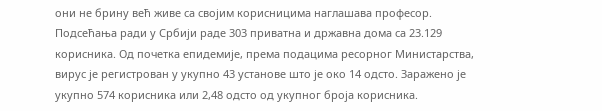они не брину већ живе са својим корисницима наглашава професор.
Подсећања ради у Србији раде 303 приватна и државна дома са 23.129 корисника. Од почетка епидемије, према подацима ресорног Министарства, вирус је регистрован у укупно 43 установе што је око 14 одсто. Заражено је укупно 574 корисника или 2,48 одсто од укупног броја корисника.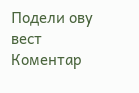Подели ову вест
Комeнтар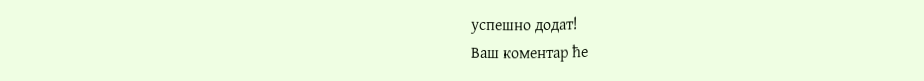успeшно додат!
Ваш комeнтар ћe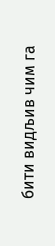бити видљив чим га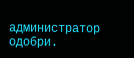администратор одобри.